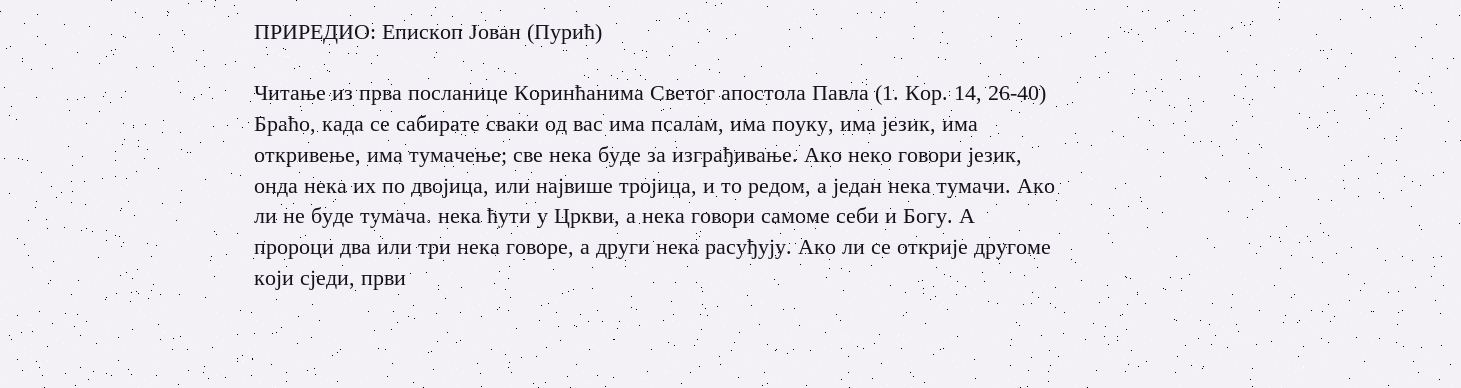ПРИРЕДИО: Епископ Јован (Пурић)

Читање из прва посланице Коринћанима Светог апостола Павла (1. Кор. 14, 26-40)
Браћо, када се сабирате сваки од вас има псалам, има поуку, има језик, има откривење, има тумачење; све нека буде за изграђивање. Ако неко говори језик, онда нека их по двојица, или највише тројица, и то редом, а један нека тумачи. Ако ли не буде тумача. нека ћути у Цркви, а нека говори самоме себи и Богу. А пророци два или три нека говоре, а други нека расуђују. Ако ли се открије другоме који сједи, први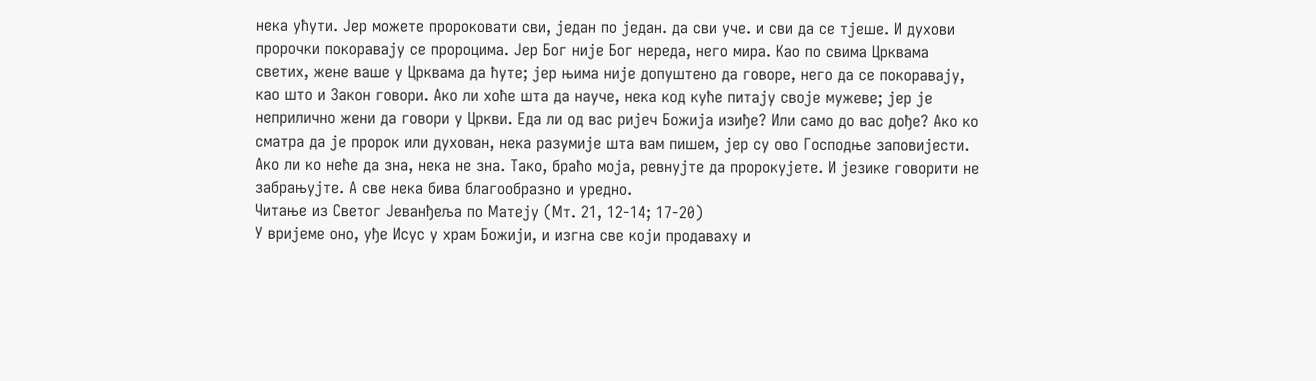нека ућути. Јер можете пророковати сви, један по један. да сви уче. и сви да се тјеше. И духови пророчки покоравају се пророцима. Јер Бог није Бог нереда, него мира. Као по свима Црквама светих, жене ваше у Црквама да ћуте; јер њима није допуштено да говоре, него да се покоравају, као што и Закон говори. Ако ли хоће шта да науче, нека код куће питају своје мужеве; јер је неприлично жени да говори у Цркви. Еда ли од вас ријеч Божија изиђе? Или само до вас дође? Ако ко сматра да је пророк или духован, нека разумије шта вам пишем, јер су ово Господње заповијести. Ако ли ко неће да зна, нека не зна. Тако, браћо моја, ревнујте да пророкујете. И језике говорити не забрањујте. А све нека бива благообразно и уредно.
Читање из Светог Јеванђеља по Матеју (Мт. 21, 12-14; 17-20)
У вријеме оно, уђе Исус у храм Божији, и изгна све који продаваху и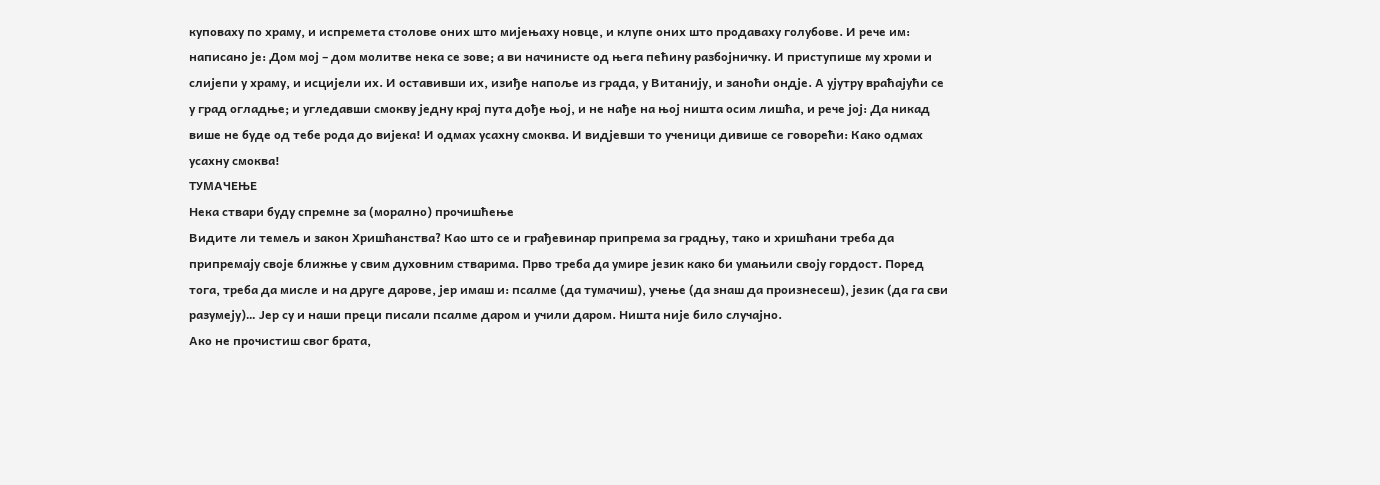куповаху по храму, и испремета столове оних што мијењаху новце, и клупе оних што продаваху голубове. И рече им: написано је: Дом мој – дом молитве нека се зове; а ви начинисте од њега пећину разбојничку. И приступише му хроми и слијепи у храму, и исцијели их. И оставивши их, изиђе напоље из града, у Витанију, и заноћи ондје. А ујутру враћајући се у град огладње; и угледавши смокву једну крај пута дође њој, и не нађе на њој ништа осим лишћа, и рече јој: Да никад више не буде од тебе рода до вијека! И одмах усахну смоква. И видјевши то ученици дивише се говорећи: Како одмах усахну смоква!
ТУМАЧЕЊЕ
Нека ствари буду спремне за (морално) прочишћење
Видите ли темељ и закон Хришћанства? Као што се и грађевинар припрема за градњу, тако и хришћани треба да припремају своје ближње у свим духовним стварима. Прво треба да умире језик како би умањили своју гордост. Поред тога, треба да мисле и на друге дарове, јер имаш и: псалме (да тумачиш), учење (да знаш да произнесеш), језик (да га сви разумеју)… Јер су и наши преци писали псалме даром и учили даром. Ништа није било случајно.
Ако не прочистиш свог брата,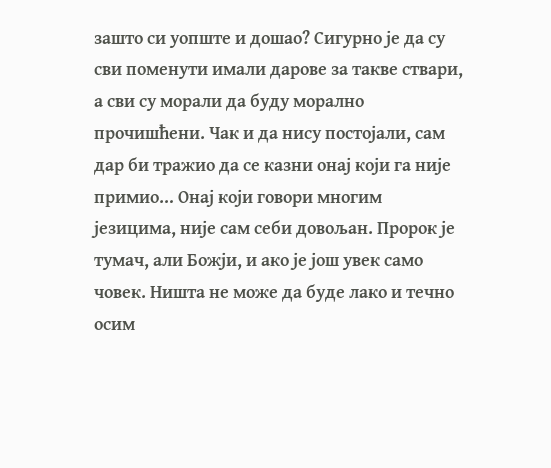зашто си уопште и дошао? Сигурно је да су сви поменути имали дарове за такве ствари, а сви су морали да буду морално прочишћени. Чак и да нису постојали, сам дар би тражио да се казни онај који га није примио… Онај који говори многим језицима, није сам себи довољан. Пророк је тумач, али Божји, и ако је још увек само човек. Ништа не може да буде лако и течно осим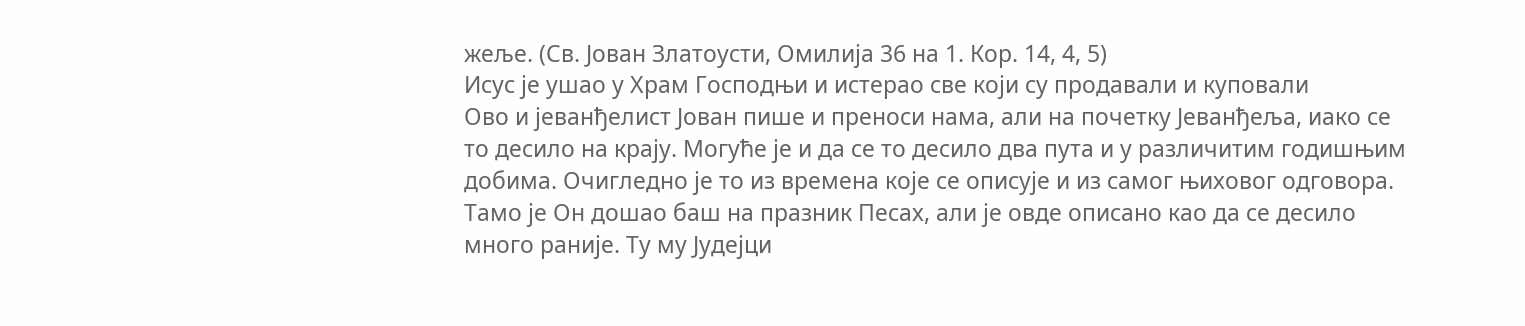жеље. (Св. Јован Златоусти, Омилија 36 на 1. Кор. 14, 4, 5)
Исус је ушао у Храм Господњи и истерао све који су продавали и куповали
Ово и јеванђелист Јован пише и преноси нама, али на почетку Јеванђеља, иако се то десило на крају. Могуће је и да се то десило два пута и у различитим годишњим добима. Очигледно је то из времена које се описује и из самог њиховог одговора. Тамо је Он дошао баш на празник Песах, али је овде описано као да се десило много раније. Ту му Јудејци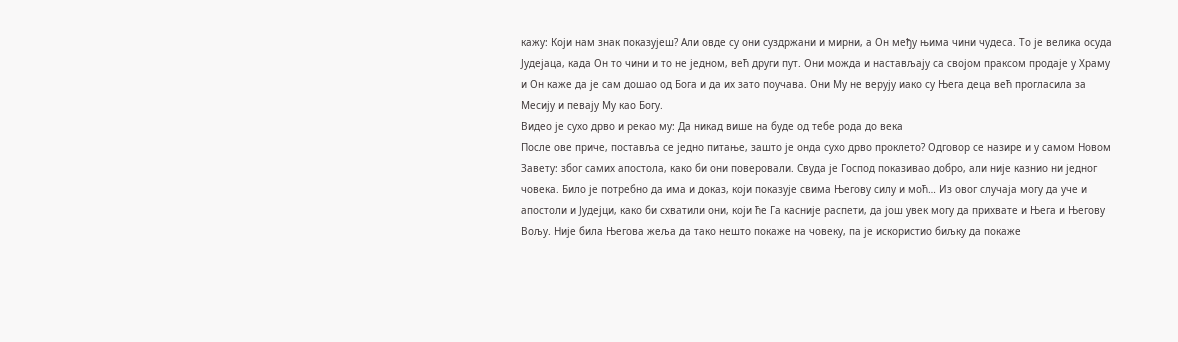кажу: Који нам знак показујеш? Али овде су они суздржани и мирни, а Он међу њима чини чудеса. То је велика осуда Јудејаца, када Он то чини и то не једном, већ други пут. Они можда и настављају са својом праксом продаје у Храму и Он каже да је сам дошао од Бога и да их зато поучава. Они Му не верују иако су Њега деца већ прогласила за Месију и певају Му као Богу.
Видео је сухо дрво и рекао му: Да никад више на буде од тебе рода до века
После ове приче, поставља се једно питање, зашто је онда сухо дрво проклето? Одговор се назире и у самом Новом Завету: због самих апостола, како би они поверовали. Свуда је Господ показивао добро, али није казнио ни једног човека. Било је потребно да има и доказ, који показује свима Његову силу и моћ… Из овог случаја могу да уче и апостоли и Јудејци, како би схватили они, који ће Га касније распети, да још увек могу да прихвате и Њега и Његову Вољу. Није била Његова жеља да тако нешто покаже на човеку, па је искористио биљку да покаже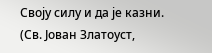Своју силу и да је казни. (Св. Јован Златоуст,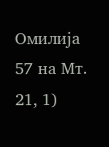Омилија 57 на Мт. 21, 1)